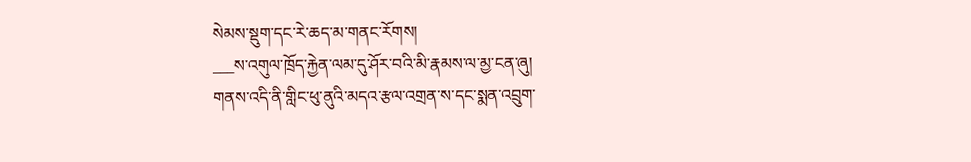སེམས་སྡུག་དང་རེ་ཆད་མ་གནང་རོགས།
___ས་འགུལ་ཁྲོད་རྐྱེན་ལམ་དུ་ཤོར་བའི་མི་རྣམས་ལ་མྱ་ངན་ཞུ།
གནས་འདི་ནི་གླིང་ཕུ་ནུའི་མདའ་རྩལ་འགྲན་ས་དང་སྨན་འབྲུག་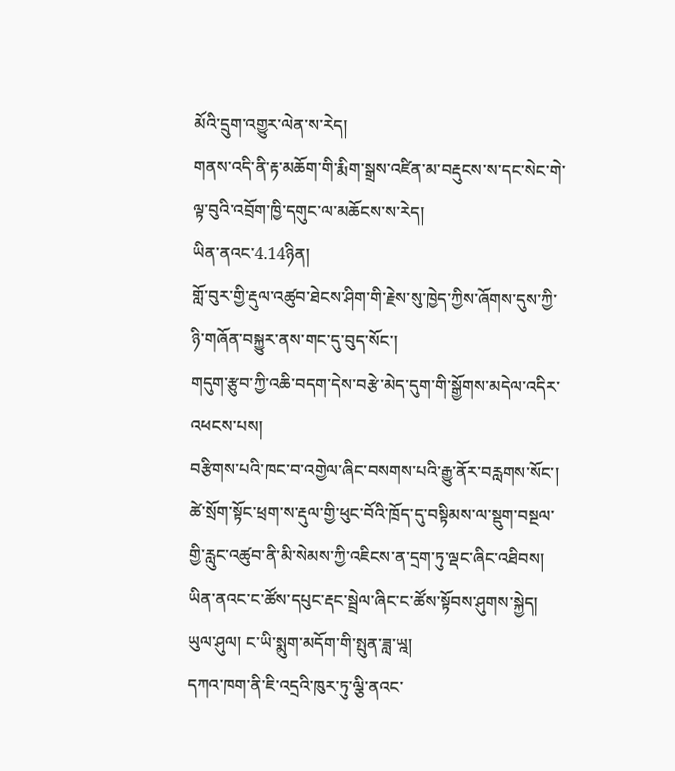མོའི་དྲུག་འགྱུར་ལེན་ས་རེད།
གནས་འདི་ནི་རྟ་མཆོག་གི་རྨིག་སྒྲས་འཛིན་མ་བརྡུངས་ས་དང་སེང་གེ་ལྟ་བུའི་འབྲོག་ཁྱི་དགུང་ལ་མཆོངས་ས་རེད།
ཡིན་ནའང་4.14ཉིན།
གློ་བུར་གྱི་རྡུལ་འཚུབ་ཐེངས་ཤིག་གི་རྗེས་སུ་ཁྱེད་ཀྱིས་ཞོགས་དུས་ཀྱི་ཉི་གཞོན་བསྐྱུར་ནས་གང་དུ་བུད་སོང་།
གདུག་རྩུབ་ཀྱི་འཆི་བདག་དེས་བརྩེ་མེད་དུག་གི་སྒྱོགས་མདེལ་འདིར་འཕངས་པས།
བརྩིགས་པའི་ཁང་བ་འགྱེལ་ཞིང་བསགས་པའི་རྒྱུ་ནོར་བརླགས་སོང་།
ཚེ་སྲོག་སྟོང་ཕྲག་ས་རྡུལ་གྱི་ཕུང་བོའི་ཁྲོད་དུ་བསྟིམས་ལ་སྡུག་བསྔལ་གྱི་རླུང་འཚུབ་ནི་མི་སེམས་ཀྱི་འཇིངས་ན་དྲག་ཏུ་ལྡང་ཞིང་འཐིབས།
ཡིན་ནའང་ང་ཚོས་དཔུང་རྡང་སྦྲེལ་ཞིང་ང་ཚོས་སྟོབས་ཤུགས་སྐྱེད།
ཡུལ་ཤུལ། ང་ཡི་སྨུག་མདོག་གི་སྤུན་ཟླ་ཡྰ།
དཀའ་ཁག་ནི་ཇི་འདྲའི་ཁུར་ཏུ་ལྕི་ནའང་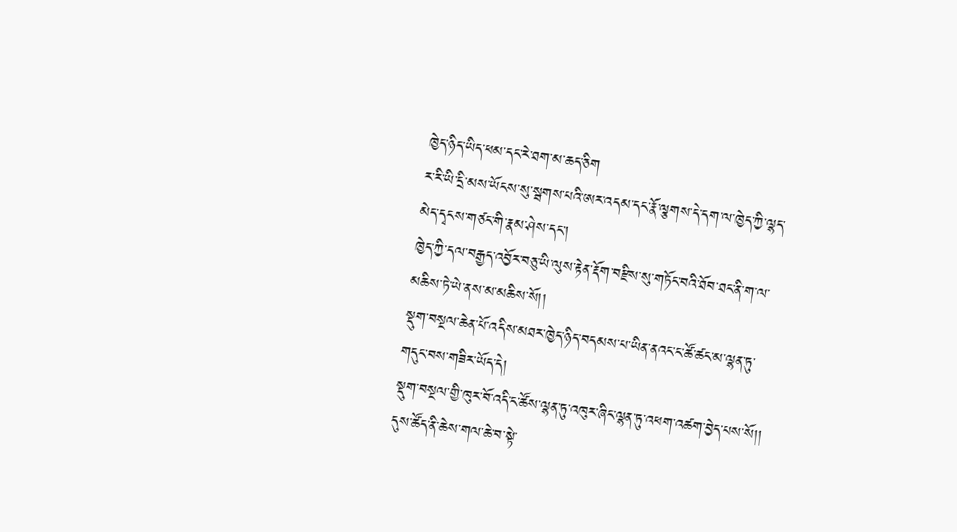ཁྱེད་ཉིད་ཡིད་ཕམ་དང་རེ་ཐག་མ་ཆད་ཅིག
ར་རི་ཡི་དྲི་མས་ཡོངས་སུ་སྦགས་པའི་ཨར་འདམ་དང་རྣོ་ལྕགས་དེ་དག་ལ་ཁྱེད་ཀྱི་ལྷད་མེད་དྭངས་གཙང་གི་རྣམ་ཤེས་དང་།
ཁྱེད་ཀྱི་དལ་བརྒྱད་འབྱོར་བཅུ་ཡི་ལུས་རྟེན་རྡོག་བརྫིས་སུ་གཏོང་བའི་ཐོབ་ཐང་ནི་ག་ལ་མཆིས་ཏེ་ཡེ་ནས་མ་མཆིས་སོ།།
སྡུག་བསྔལ་ཆེན་པོ་འདིས་མཐར་ཁྱེད་ཉིད་བདམས་པ་ཡིན་ནའང་ང་ཚོ་ཚང་མ་ལྷན་ཏུ་གདུང་བས་གཟིར་ཡོད་དེ།
སྡུག་བསྔལ་གྱི་ཁུར་བོ་འདི་ང་ཚོས་ལྷན་ཏུ་འཁུར་ཞིང་ལྷན་ཏུ་འཕག་འཚག་བྱེད་པས་སོ།།
དུས་ཚོད་ནི་ཆེས་གལ་ཆེ་བ་སྟེ་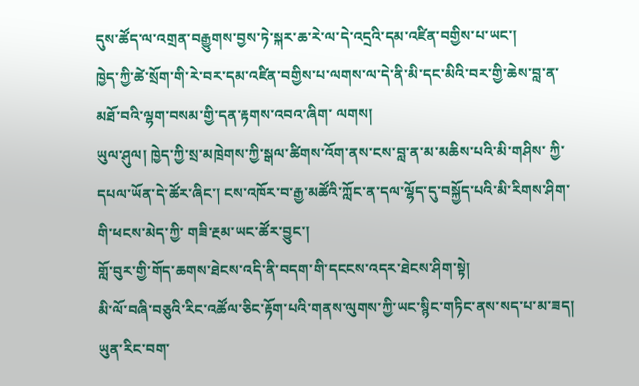དུས་ཚོད་ལ་འགྲན་བརྒྱུགས་བྱས་ཏེ་སྐར་ཆ་རེ་ལ་དེ་འདྲའི་དམ་འཛིན་བགྱིས་པ་ཡང་།
ཁྱེད་ཀྱི་ཚེ་སྲོག་གི་རེ་བར་དམ་འཛིན་བགྱིས་པ་ལགས་ལ་དེ་ནི་མི་དང་མིའི་བར་གྱི་ཆེས་བླ་ན་མཐོ་བའི་ལྷག་བསམ་གྱི་དན་རྟགས་འབའ་ཞིག་ ལགས།
ཡུལ་ཤུལ། ཁྱེད་ཀྱི་སྲ་མཁྲེགས་ཀྱི་སྒལ་ཚིགས་འོག་ནས་ངས་བླ་ན་མ་མཆིས་པའི་མི་གཤིས་ ཀྱི་དཔལ་ཡོན་དེ་ཚོར་ཞིང་། ངས་འཁོར་བ་རྒྱ་མཚོའི་ཀློང་ན་དལ་ལྷོད་དུ་བསྐྱོད་པའི་མི་རིགས་ཤིག་གི་ཕངས་མེད་ཀྱི་ གཟི་རྔམ་ཡང་ཚོར་བྱུང་།
གློ་བུར་གྱི་གོད་ཆགས་ཐེངས་འདི་ནི་བདག་གི་དངངས་འདར་ཐེངས་ཤིག་སྟེ།
མི་ལོ་བཞི་བཅུའི་རིང་འཚོལ་ཅིང་རྟོག་པའི་གནས་ལུགས་ཀྱི་ཡང་སྙིང་གཏིང་ནས་སད་པ་མ་ཟད།
ཡུན་རིང་བག་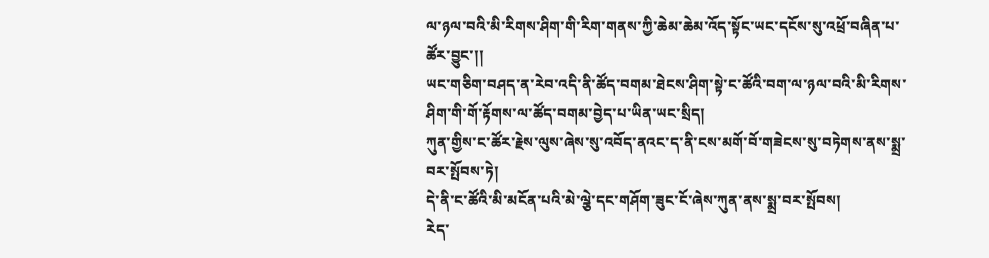ལ་ཉལ་བའི་མི་རིགས་ཤིག་གི་རིག་གནས་ཀྱི་ཆེམ་ཆེམ་འོད་སྟོང་ཡང་དངོས་སུ་འཕྲོ་བཞིན་པ་ཚོར་བྱུང་།།
ཡང་གཅིག་བཤད་ན་རེབ་འདི་ནི་ཚོད་བགམ་ཐེངས་ཤིག་སྟེ་ང་ཚོའི་བག་ལ་ཉལ་བའི་མི་རིགས་ཤིག་གི་གོ་རྟོགས་ལ་ཚོད་བགམ་བྱེད་པ་ཡིན་ཡང་སྲིད།
ཀུན་གྱིས་ང་ཚོར་རྗེས་ལུས་ཞེས་སུ་འབོད་ནའང་ད་ནི་ངས་མགོ་བོ་གཟེངས་སུ་བཏེགས་ནས་སྨྲ་བར་སྤོབས་ཏེ།
དེ་ནི་ང་ཚོའི་མི་མངོན་པའི་མེ་ལྕེ་དང་གཤོག་ཟུང་ངོ་ཞེས་ཀུན་ནས་སྨྲ་བར་སྤོབས།
རེད་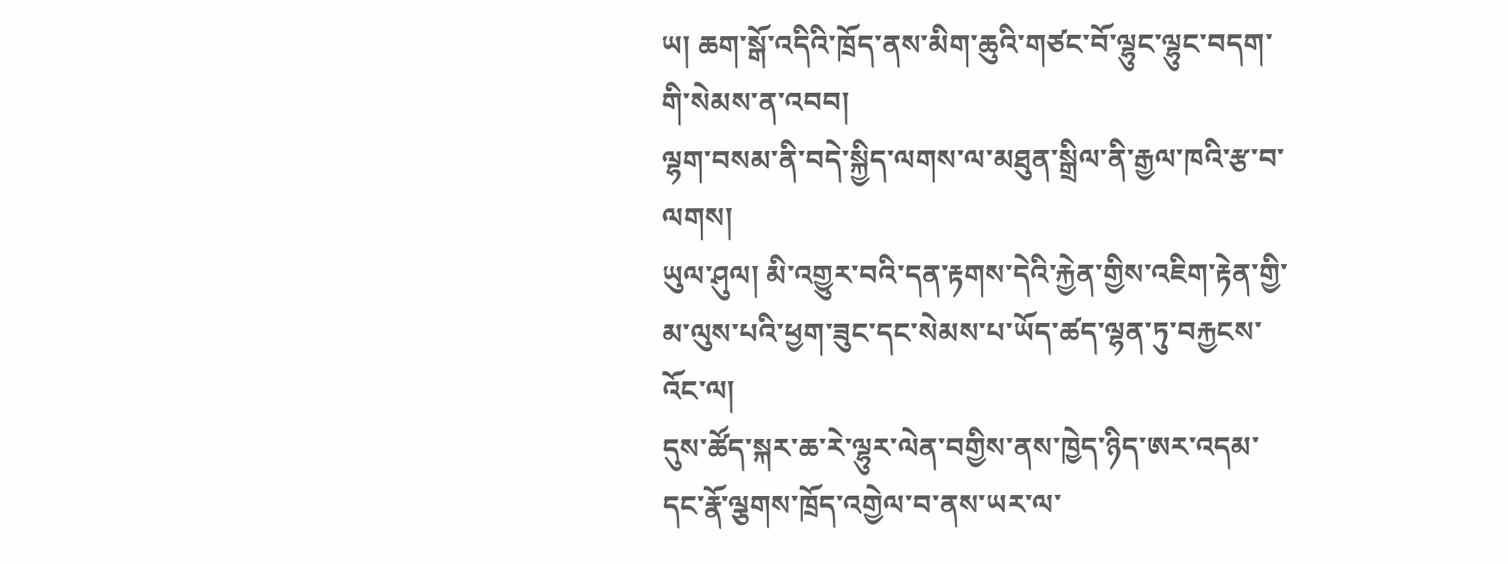ཡ། ཆག་སྒོ་འདིའི་ཁྲོད་ནས་མིག་ཆུའི་གཙང་བོ་ལྷུང་ལྷུང་བདག་གི་སེམས་ན་འབབ།
ལྷག་བསམ་ནི་བདེ་སྐྱིད་ལགས་ལ་མཐུན་སྒྲིལ་ནི་རྒྱལ་ཁའི་རྩ་བ་ལགས།
ཡུལ་ཤུལ། མི་འགྱུར་བའི་དན་རྟགས་དེའི་རྐྱེན་གྱིས་འཇིག་རྟེན་གྱི་མ་ལུས་པའི་ཕྱག་ཟུང་དང་སེམས་པ་ཡོད་ཚད་ལྷན་ཏུ་བརྐྱངས་འོང་ལ།
དུས་ཚོད་སྐར་ཆ་རེ་ལྷུར་ལེན་བགྱིས་ནས་ཁྱེད་ཉིད་ཨར་འདམ་དང་རྣོ་ལྕགས་ཁྲོད་འགྱེལ་བ་ནས་ཡར་ལ་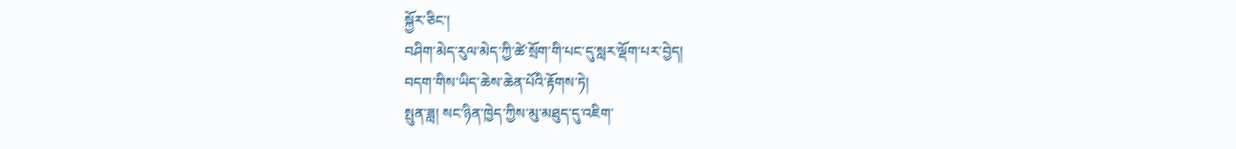སྐྱོར་ཅིང་།
བཤིག་མེད་རུལ་མེད་ཀྱི་ཚེ་སྲོག་གི་པང་དུ་སླར་ལྡོག་པར་བྱེད།
བདག་གིས་ཡིད་ཆེས་ཆེན་པོའི་རྟོགས་ཏེ།
སྤུན་ཟླ། སང་ཉིན་ཁྱེད་ཀྱིས་མུ་མཐུད་དུ་འཇིག་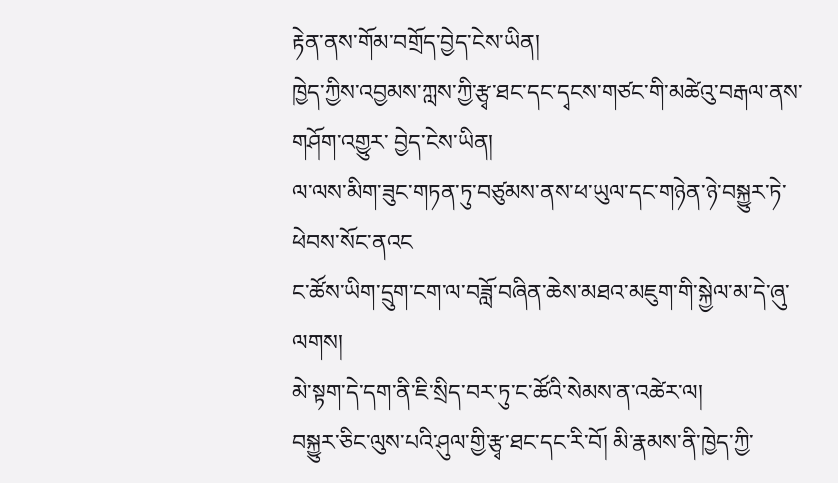རྟེན་ནས་གོམ་བགྲོད་བྱེད་ངེས་ཡིན།
ཁྱེད་ཀྱིས་འབྱམས་ཀླས་ཀྱི་རྩྭ་ཐང་དང་དྭངས་གཙང་གི་མཚེའུ་བརྒལ་ནས་གཤོག་འགྱུར་ བྱེད་ངེས་ཡིན།
ལ་ལས་མིག་ཟུང་གཏན་ཏུ་བཙུམས་ནས་ཕ་ཡུལ་དང་གཉེན་ཉེ་བསྐྱུར་ཏེ་ཕེབས་སོང་ནའང
ང་ཚོས་ཡིག་དྲུག་ངག་ལ་བཟློ་བཞིན་ཆེས་མཐའ་མཇུག་གི་སྐྱེལ་མ་དེ་ཞུ་ལགས།
མེ་སྟག་དེ་དག་ནི་ཇི་སྲིད་བར་ཏུ་ང་ཚོའི་སེམས་ན་འཚེར་ལ།
བསྐྱུར་ཅིང་ལུས་པའི་ཤུལ་གྱི་རྩྭ་ཐང་དང་རི་བོ། མི་རྣམས་ནི་ཁྱེད་ཀྱི་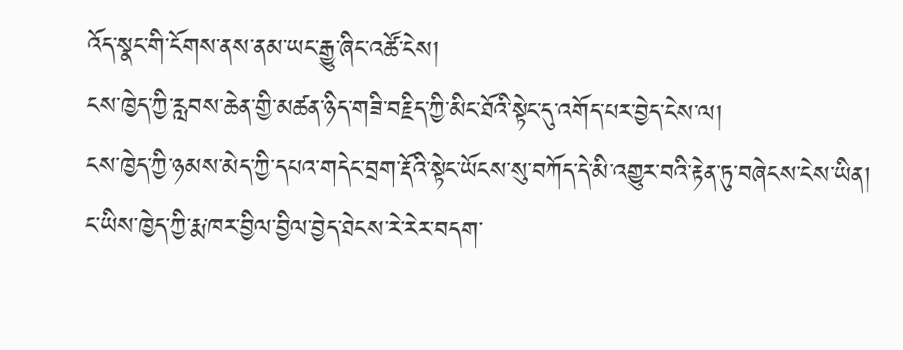འོད་སྣང་གི་ངོགས་ནས་ནམ་ཡང་རྒྱུ་ཞིང་འཚོ་ངེས།
ངས་ཁྱེད་ཀྱི་རླབས་ཆེན་གྱི་མཚན་ཉིད་གཟི་བརྗིད་ཀྱི་མིང་ཐོའི་སྟེང་དུ་འགོད་པར་བྱེད་ངེས་ལ།
ངས་ཁྱེད་ཀྱི་ཉམས་མེད་ཀྱི་དཔའ་གདེང་བྲག་རྡོའི་སྟེང་ཡོངས་སུ་བཀོད་དེ་མི་འགྱུར་བའི་རྟེན་ཏུ་བཞེངས་ངེས་ཡིན།
ང་ཡིས་ཁྱེད་ཀྱི་རྨ་ཁར་བྱིལ་བྱིལ་བྱེད་ཐེངས་རེ་རེར་བདག་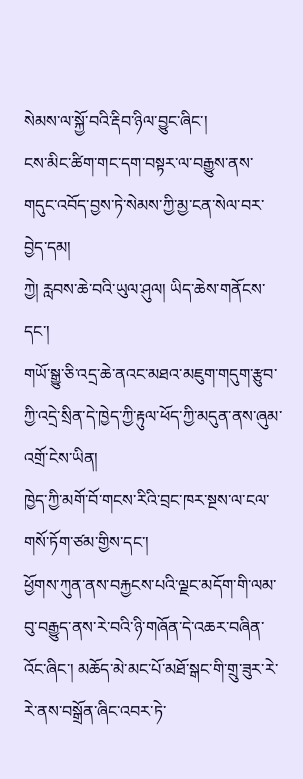སེམས་ལ་སྐྱོ་བའི་རྡིབ་ཉིལ་བྱུང་ཞིང་།
ངས་མིང་ཚིག་གང་དག་བསྟར་ལ་བརྒྱུས་ནས་གདུང་འབོད་བྱས་ཏེ་སེམས་ཀྱི་མྱ་ངན་སེལ་བར་བྱེད་དམ།
ཀྱེ། རླབས་ཆེ་བའི་ཡུལ་ཤུལ། ཡིད་ཆེས་གནོངས་དང་།
གཡོ་སྒྱུ་ཅི་འདྲ་ཆེ་ནའང་མཐའ་མཇུག་གདུག་རྩུབ་ཀྱི་འདྲེ་སྲིན་དེ་ཁྱེད་ཀྱི་རྟུལ་ཕོད་ཀྱི་མདུན་ནས་ཞུམ་འགྲོ་ངེས་ཡིན།
ཁྱེད་ཀྱི་མགོ་བོ་གངས་རིའི་བྲང་ཁར་སྔས་ལ་ངལ་གསོ་ཏོག་ཙམ་གྱིས་དང་།
ཕྱོགས་ཀུན་ནས་བརྐྱངས་པའི་ལྗང་མདོག་གི་ལམ་བུ་བརྒྱུད་ནས་རེ་བའི་ཉི་གཞོན་དེ་འཆར་བཞིན་འོང་ཞིང་། མཆོད་མེ་མང་པོ་མཐོ་སྒང་གི་གྲུ་ཟུར་རེ་རེ་ནས་བསྒྲོན་ཞིང་འབར་ཏེ་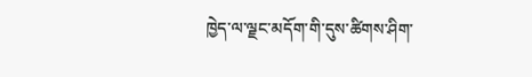ཁྱེད་ལ་ལྗང་མདོག་གི་དུས་ཚིགས་ཤིག་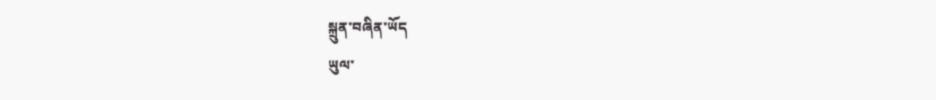སྐྲུན་བཞིན་ཡོད
ཡུལ་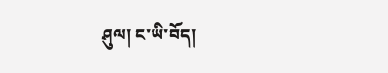ཤུལ། ང་ཡི་བོད།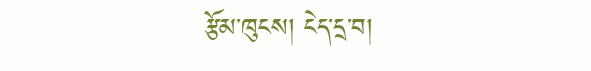རྩོམ་ཁུངས། ངེད་དྲ་བ།